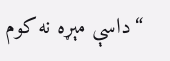“داسې مېړه نه کوم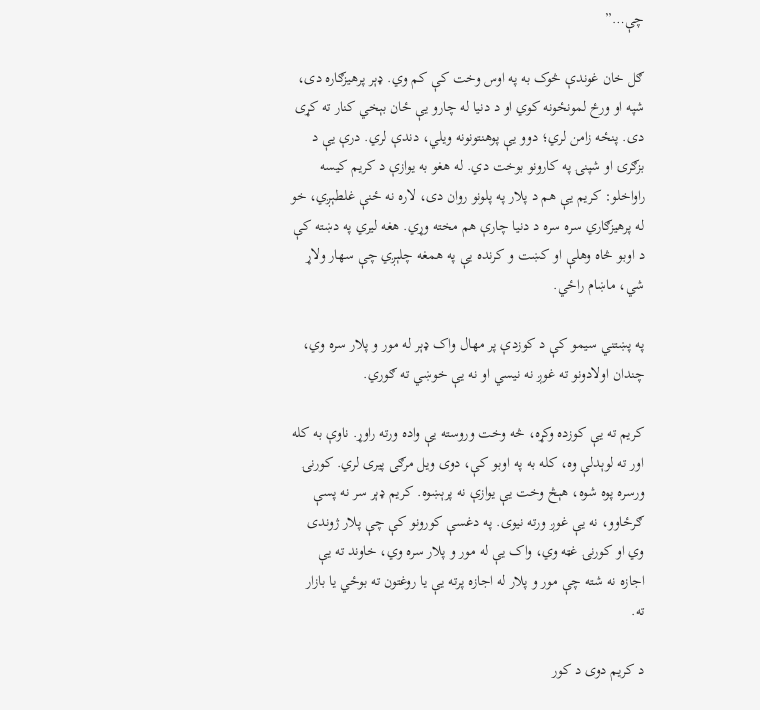چې…”

ګل خان غوندې څوک به په اوس وخت کې کم وي. ډېر پرهیزګاره دی، شپه او ورځ لمونځونه کوي او د دنیا له چارو یې ځان بېخي کنار ته کړی دی. پنځه زامن لري؛ دوو یې پوهنتونونه ویلي، دندې لري. درې یې د بزګرۍ او شپنۍ په کارونو بوخت دي. له هغو به یوازې د کریم کیسه راواخلو: کریم یې هم د پلار په پلونو روان دی، لاره نه ځنې غلطېږي، خو له پرهیزګاري سره سره د دنیا چارې هم مخته وړي. هغه لیري په دښته کې د اوبو څاه وهلې او کښت و کرنده یې په همغه چلېږي چې سهار ولاړ شي، ماښام راځي.

په پښتني سیمو کې د کوزدې پر مهال واک ډېر له مور و پلار سره وي، چندان اولادونو ته غوږ نه نیسي او نه یې خوښي ته ګوري.

کریم ته یې کوزده وکړه، څه وخت وروسته یې واده ورته راوړ. ناوې به کله اور ته لوېدلې وه، کله به په اوبو کې، دوی ویل مرګی پیری لري. کورنۍ ورسره پوه شوه، هېڅ وخت یې یوازې نه پرېښوه. کریم ډېر سر نه پسې ګرځاوو، نه یې غوږ ورته نیوی. په دغسې کورونو کې چې پلار ژوندی وي او کورنۍ غټه وي، واک یې له مور و پلار سره وي، خاوند ته یې اجازه نه شته چې مور و پلار له اجازه پرته یې یا روغتون ته بوځي یا بازار ته.

د کریم دوی د کور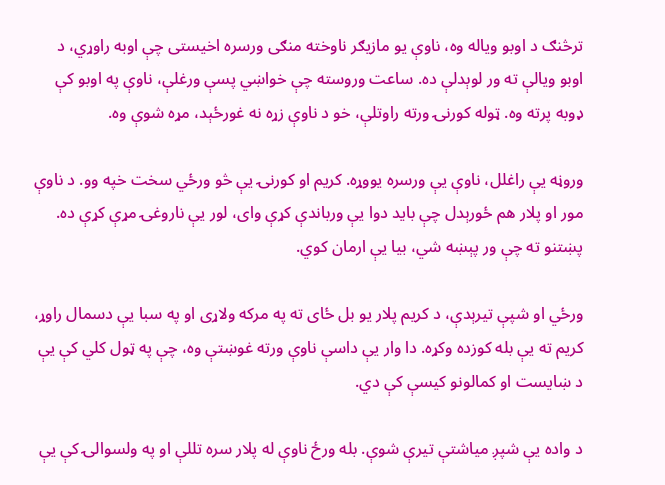ترڅنګ د اوبو ویاله وه، ناوې یو مازیګر ناوخته منګی ورسره اخیستی چې اوبه راوړي، د اوبو ویالې ته ور لوېدلې ده. ساعت وروسته چې خواښي پسې ورغلې، ناوې په اوبو کې ډوبه پرته وه. ټوله کورنۍ ورته راوتلې، خو د ناوې زړه نه غورځېد، مړه شوې وه.

وروڼه یې راغلل، ناوې یې ورسره یووړه. کریم او کورنۍ یې څو ورځي سخت خپه وو. د ناوې مور او پلار هم ځورېدل چې باید دوا یې ورباندې کړې وای، لور یې ناروغۍ مړې کړې ده. پښتنو ته چې ور پېښه شي، بیا یې ارمان کوي.

ورځي او شپې تیرېدې، د کریم پلار یو بل ځای ته په مرکه ولاړی او په سبا یې دسمال راوړ، کریم ته یې بله کوزده وکړه. دا وار یې داسې ناوې ورته غوښتې وه، چې په ټول کلي کې یې د ښایست او کمالونو کیسې کې دي.

د واده یې شپږ میاشتې تیرې شوې. بله ورځ ناوې له پلار سره تللې او په ولسوالۍ کې یې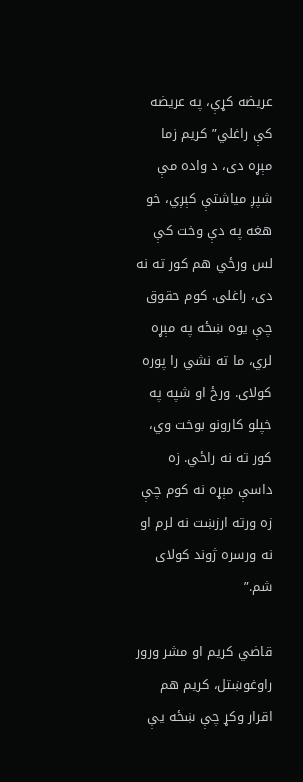عریضه کړې، په عریضه کې راغلي” کریم زما مېړه دی، د واده مې شپږ میاشتې کېږي، خو هغه په دې وخت کې لس ورځي هم کور ته نه دی، راغلی. کوم حقوق چې یوه ښځه په مېړه لري، ما ته نشي را پوره کولای. ورځ او شپه په خپلو کارونو بوخت وي، کور ته نه راځي. زه داسې مېړه نه کوم چې زه ورته ارزښت نه لرم او نه ورسره ژوند کولای شم.”

قاضي کریم او مشر ورور راوغوښتل، کریم هم اقرار وکړ چې ښځه یې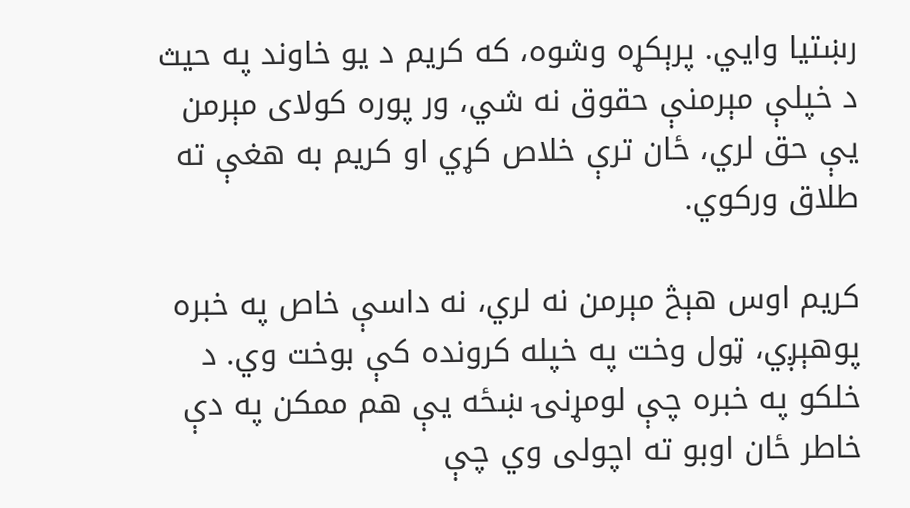رښتیا وایي. پرېکړه وشوه، که کریم د یو خاوند په حیث د خپلې مېرمنې حقوق نه شي، ور پوره کولای مېرمن یې حق لري، ځان ترې خلاص کړي او کریم به هغې ته طلاق ورکوي.

کریم اوس هېڅ مېرمن نه لري، نه داسې خاص په خبره پوهېږي، ټول وخت په خپله کرونده کې بوخت وي. د خلکو په خبره چې لومړنۍ ښځه یې هم ممکن په دې خاطر ځان اوبو ته اچولی وي چې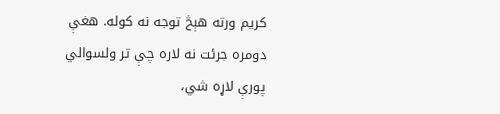کریم ورته هېڅ توجه نه کوله. هغې دومره جر‌ئت نه لاره چې تر ولسوالي پورې لاړه شي،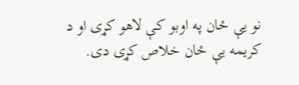نو یې ځان په اوبو کې لاهو کړی او د کریمه یې ځان خلاص کړی دی.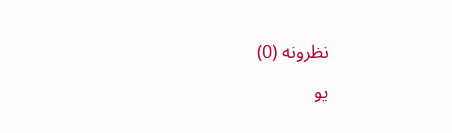نظرونه (0)

یو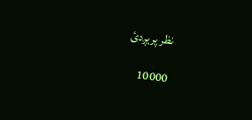نظر پریږدئ

10000